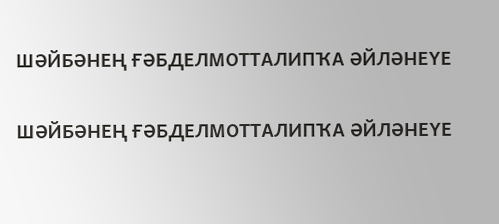ШӘЙБӘНЕҢ ҒӘБДЕЛМОТТАЛИПҠА ӘЙЛӘНЕҮЕ

ШӘЙБӘНЕҢ ҒӘБДЕЛМОТТАЛИПҠА ӘЙЛӘНЕҮЕ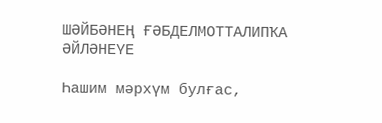ШӘЙБӘНЕҢ ҒӘБДЕЛМОТТАЛИПҠА ӘЙЛӘНЕҮЕ

Һашим мәрхүм булғас,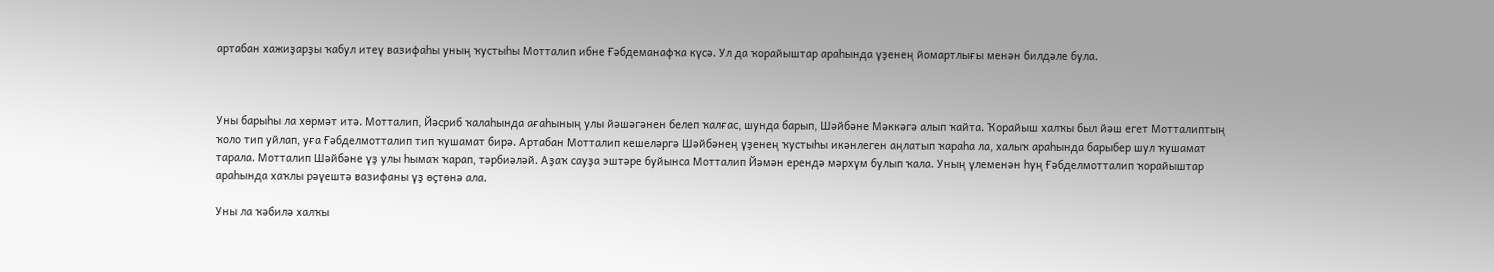артабан хажиҙарҙы ҡабул итеү вазифаһы уның ҡустыһы Мотталип ибне Ғәбдеманафҡа күсә. Ул да ҡорайыштар араһында үҙенең йомартлығы менән билдәле була.



Уны барыһы ла хөрмәт итә. Мотталип, Йәсриб ҡалаһында ағаһының улы йәшәгәнен белеп ҡалғас, шунда барып, Шәйбәне Мәккәгә алып ҡайта. Ҡорайыш халҡы был йәш егет Мотталиптың ҡоло тип уйлап, уға Ғәбделмотталип тип ҡушамат бирә. Артабан Мотталип кешеләргә Шәйбәнең үҙенең ҡустыһы икәнлеген аңлатып ҡараһа ла, халыҡ араһында барыбер шул ҡушамат тарала. Мотталип Шәйбәне үҙ улы һымаҡ ҡарап, тәрбиәләй. Аҙаҡ сауҙа эштәре буйынса Мотталип Йәмән ерендә мәрхүм булып ҡала. Уның үлеменән һуң Ғәбделмотталип ҡорайыштар араһында хаҡлы рәүештә вазифаны үҙ өҫтөнә ала.

Уны ла ҡәбилә халҡы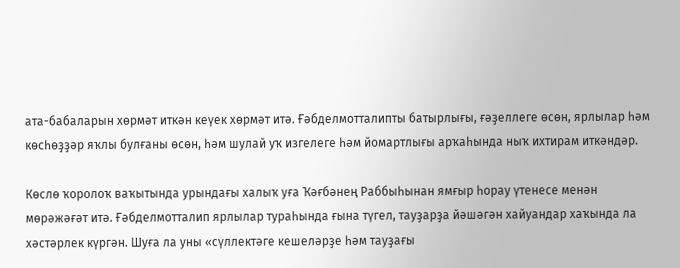ата-бабаларын хөрмәт иткән кеүек хөрмәт итә. Ғәбделмотталипты батырлығы, ғәҙеллеге өсөн, ярлылар һәм көсһөҙҙәр яҡлы булғаны өсөн, һәм шулай уҡ изгелеге һәм йомартлығы арҡаһында ныҡ ихтирам иткәндәр.

Көслө ҡоролоҡ ваҡытында урындағы халыҡ уға Ҡәғбәнең Раббыһынан ямғыр һорау үтенесе менән мөрәжәғәт итә. Ғәбделмотталип ярлылар тураһында ғына түгел, тауҙарҙа йәшәгән хайуандар хаҡында ла хәстәрлек күргән. Шуға ла уны «сүллектәге кешеләрҙе һәм тауҙағы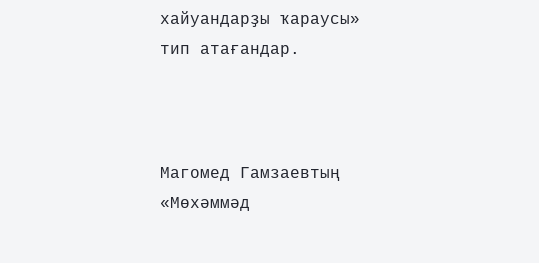хайуандарҙы ҡараусы» тип атағандар.



Магомед Гамзаевтың «Мөхәммәд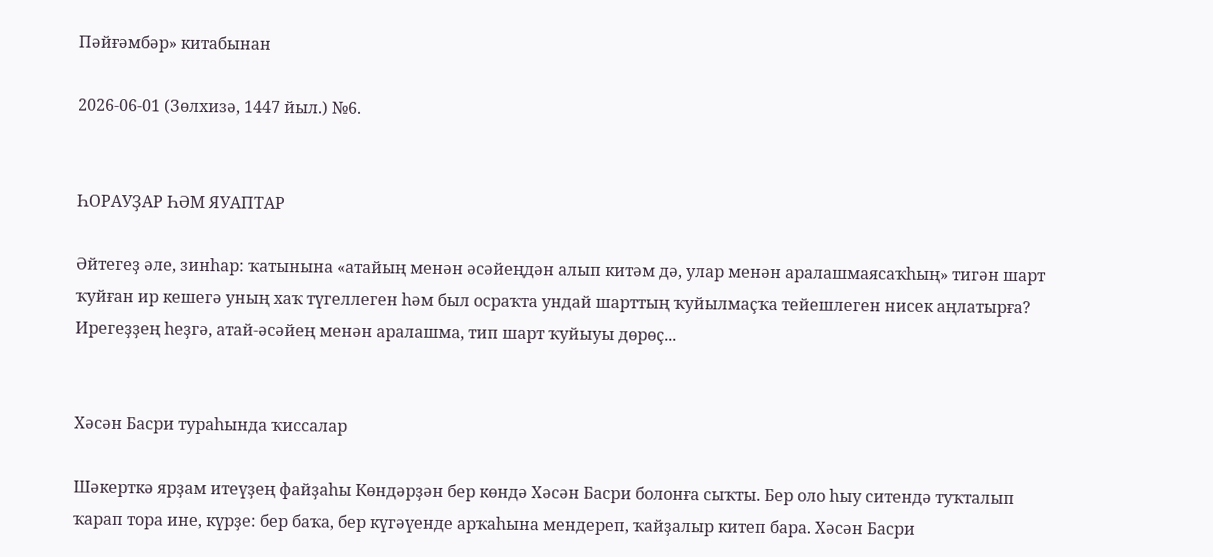Пәйғәмбәр» китабынан

2026-06-01 (Зөлхизә, 1447 йыл.) №6.


ҺОРАУҘАР ҺӘМ ЯУАПТАР

Әйтегеҙ әле, зинһар: ҡатынына «атайың менән әсәйеңдән алып китәм дә, улар менән аралашмаясаҡһың» тигән шарт ҡуйған ир кешегә уның хаҡ түгеллеген һәм был осраҡта ундай шарттың ҡуйылмаҫҡа тейешлеген нисек аңлатырға? Ирегеҙҙең һеҙгә, атай-әсәйең менән аралашма, тип шарт ҡуйыуы дөрөҫ...


Хәсән Басри тураһында ҡиссалар

Шәкерткә ярҙам итеүҙең файҙаһы Көндәрҙән бер көндә Хәсән Басри болонға сыҡты. Бер оло һыу ситендә туҡталып ҡарап тора ине, күрҙе: бер баҡа, бер күгәүенде арҡаһына мендереп, ҡайҙалыр китеп бара. Хәсән Басри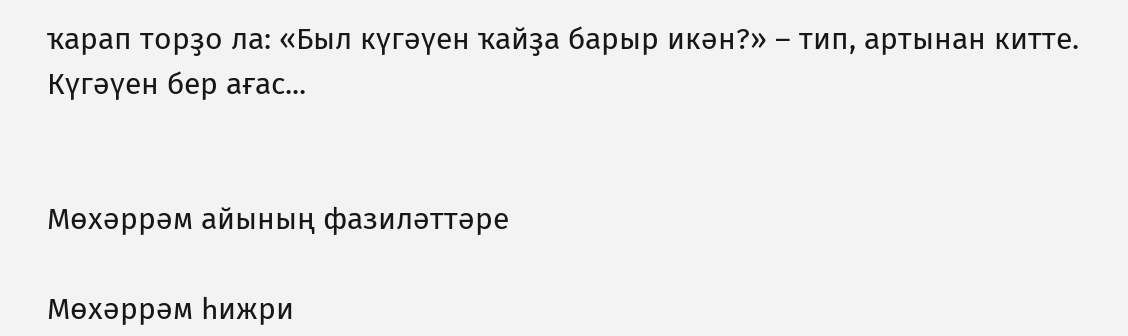ҡарап торҙо ла: «Был күгәүен ҡайҙа барыр икән?» – тип, артынан китте. Күгәүен бер ағас...


Мөхәррәм айының фазиләттәре

Мөхәррәм һижри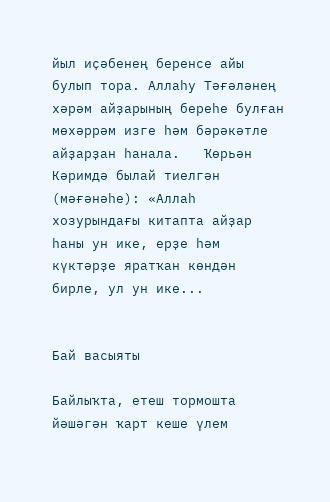йыл иҫәбенең беренсе айы булып тора. Аллаһу Тәғәләнең хәрәм айҙарының береһе булған мөхәррәм изге һәм бәрәкәтле айҙарҙан һанала.   Ҡөрьән Кәримдә былай тиелгән (мәғәнәһе): «Аллаһ хозурындағы китапта айҙар һаны ун ике, ерҙе һәм күктәрҙе яратҡан көндән бирле, ул ун ике...


Бай васыяты

Байлыҡта, етеш тормошта йәшәгән ҡарт кеше үлем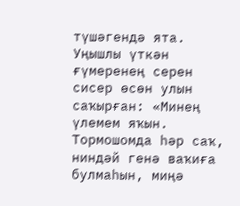түшәгендә ята. Уңышлы үткән ғүмеренең серен сисер өсөн улын саҡырған: «Минең үлемем яҡын. Тормошомда һәр саҡ, ниндәй генә ваҡиға булмаһын, миңә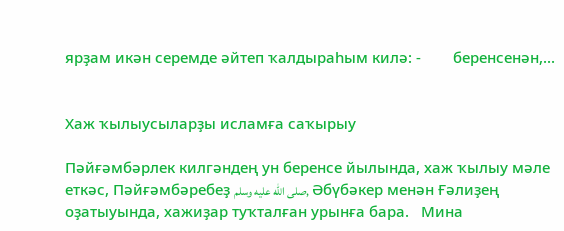ярҙам икән серемде әйтеп ҡалдыраһым килә: -        беренсенән,...


Хаж ҡылыусыларҙы исламға саҡырыу

Пәйғәмбәрлек килгәндең ун беренсе йылында, хаж ҡылыу мәле еткәс, Пәйғәмбәребеҙ صلى الله عليه وسلم, Әбүбәкер менән Ғәлиҙең оҙатыуында, хажиҙар туҡталған урынға бара.   Мина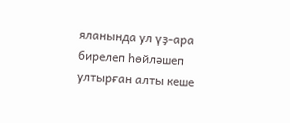яланында ул үҙ-ара бирелеп һөйләшеп ултырған алты кеше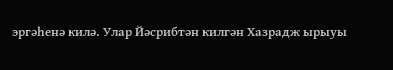эргәһенә килә. Улар Йәсрибтән килгән Хазрадж ырыуы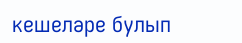кешеләре булып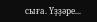сыға. Үҙҙәре...